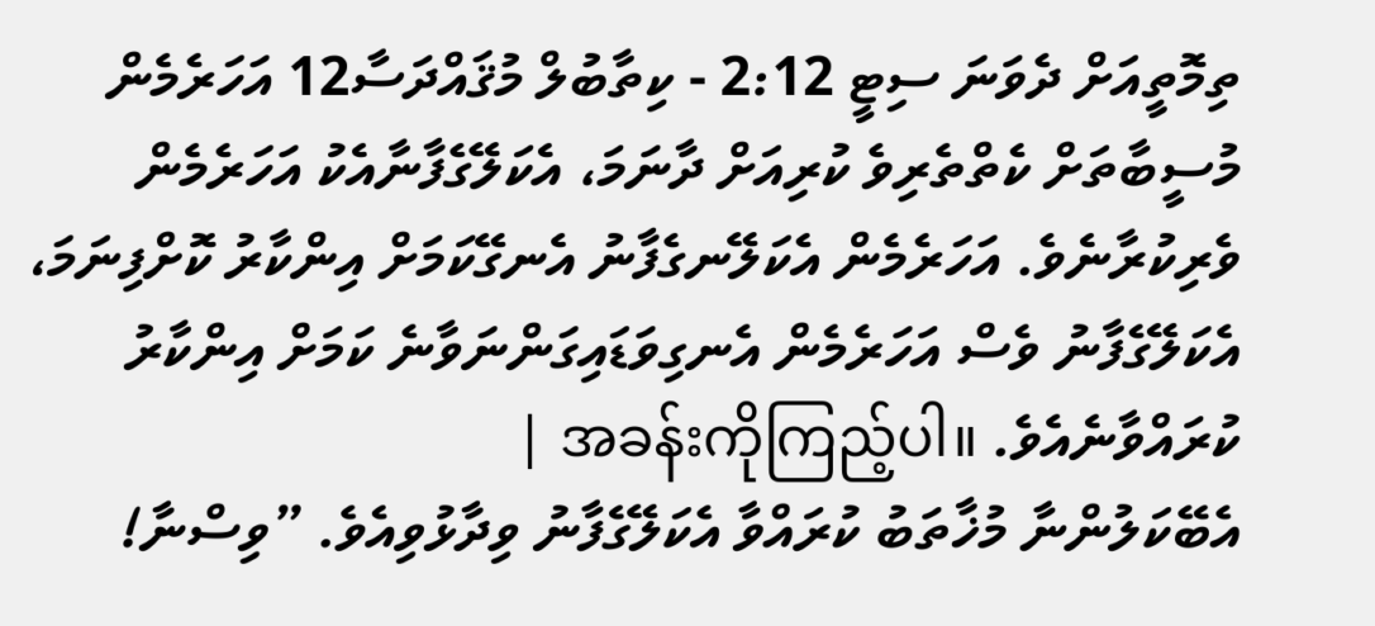ތިމޮތީއަށް ދެވަނަ ސިޓީ 2:12 - ކިތާބުލް މުޤައްދަސާ12 އަހަރެމެން މުސީބާތަށް ކެތްތެރިވެ ކުރިއަށް ދާނަމަ، އެކަލޭގެފާނާއެކު އަހަރެމެން ވެރިކުރާނެވެ. އަހަރެމެން އެކަލޭނގެފާނު އެނގޭކަމަށް އިންކާރު ކޮށްފިނަމަ، އެކަލޭގެފާނު ވެސް އަހަރެމެން އެނގިވަޑައިގަންނަވާނެ ކަމަށް އިންކާރު ކުރައްވާނެއެވެ. အခန်းကိုကြည့်ပါ။ |
އެބޭކަލުންނާ މުޚާތަބު ކުރައްވާ އެކަލޭގެފާނު ވިދާޅުވިއެވެ. ”ވިސްނާ!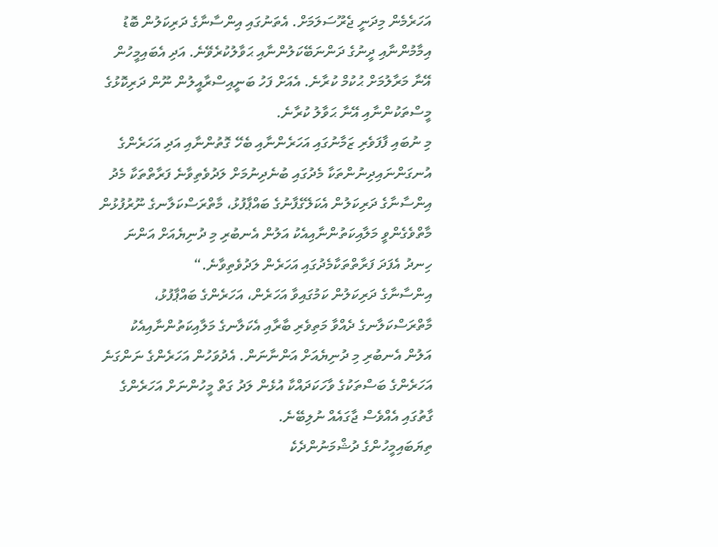އަހަރެމެން މިދަނީ ޖެރޫސަލަމަށް. އެތަނުގައި އިންސާނާގެ ދަރިކަލުން ބޮޑު އިމާމުންނާއި ދީނުގެ ދަންނަބޭކަލުންނާއި ޙަވާލުކުރެވޭނެ. އަދި އެބައިމީހުން އޭނާ މަރާލުމަށް ޙުކުމް ކުރާނެ. އެއަށް ފަހު ބަނީއިސްރާއީލުން ނޫން ދަރިކޮޅުގެ މީސްތަކުންނާއި އޭނާ ޙަވާލު ކުރާނެ.
މި ނުބައި ފާފަވެރި ޒަމާނުގައި އަހަރެންނާއި ބެހޭ ގޮތުންނާއި އަދި އަހަރެންގެ އުނގަންނައިދިނުންތަކާ މެދުގައި ބުނެދިނުމަށް ލަދުވެތިވާނެ ފަރާތްތަކާ މެދު އިންސާނާގެ ދަރިކަލުން އެކަލޭގެފާނުގެ ބައްޕާފުޅު، މާތްރަސްކަލާނގެ ނޫރުފުޅުން މާތްވެގެންވީ މަލާއިކަތުންނާއިއެކު އަލުން އެނބުރި މި ދުނިޔެއަށް އަންނަ ހިނދު އެފަދަ ފަރާތްތަކާމެދުގައި އަހަރެން ލަދުވެތިވާނެ.“
އިންސާނާގެ ދަރިކަލުން ކަމުގައިވާ އަހަރެން، އަހަރެންގެ ބައްޕާފުޅު، މާތްރަސްކަލާނގެ ދެއްވާ މަތިވެރި ބާރާއި އެކަލާނގެ މަލާއިކަތުންނާއިއެކު އަލުން އެނބުރި މި ދުނިޔެއަށް އަންނާނަން. އެދުވަހުން އަހަރެންގެ ނަންގަނެ އަހަރެންގެ ބަސްތަކުގެ ވާހަކަދައްކާ އުޅެން ލަދު ގަތް މީހުންނަށް އަހަރެންގެ ގާތުގައި އެއްވެސް ޖާގައެއް ނުލިބޭނެ.
ތިޔަބައިމީހުންގެ ދުޝްމަނުންދެކެ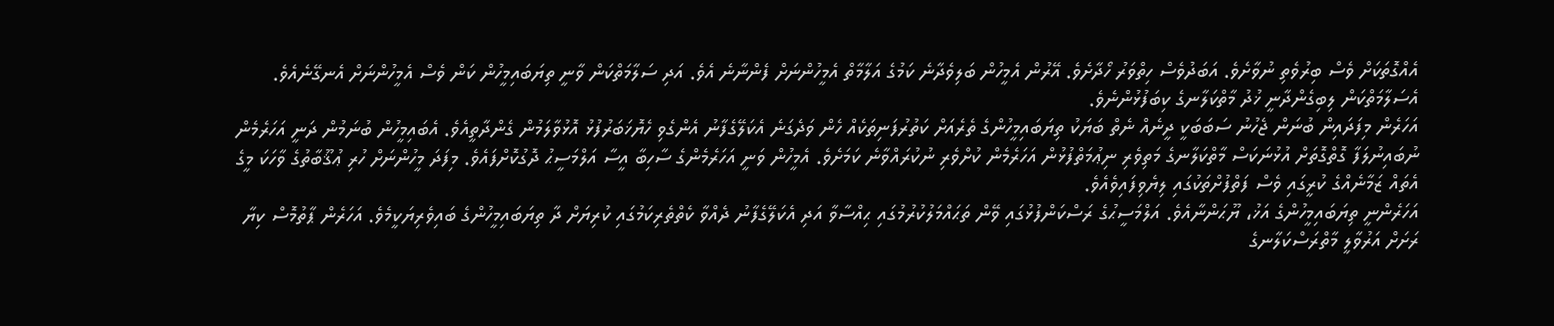އެއްގޮތަކަށް ވެސް ބިރުވެތި ނުވާށެވެ. އަބަދުވެސް ހިތްވަރު ހޯދާށެވެ. އޭރުން އެމީހުން ބަލިވެދާނެ ކަމުގެ އަލާމާތް އެމީހުންނަށް ފެންނާނެ އެވެ. އަދި ސަލާމަތްކަން ވާނީ ތިޔަބައިމީހުން ކަން ވެސް އެމީހުންނަށް އެނގޭނެއެވެ. އެސަލާމަތްކަން ލިބިގެންދާނީ ޚުދު މާތްކަލާނގެ ކިބަފުޅުންނެވެ.
އަހަރެން މިފަދައިން ބުނަން ޖެހުނު ސަބަބަކީ ދީނެއް ނެތް ބަޔަކު ތިޔަބައިމީހުންގެ ތެރެއަށް ކަތުރުފަނިތަކެއް ހެން ވަދެގަނެ އެކަލޭގެފާނު އެންގެވި ހެޔޮޚަބަރުފުޅު އޮޅުވާލަމުން ގެންދާތީއެވެ. އެބައިމީހުން ބުނަމުން ދަނީ އަހަރެމެން ނުބައިނުލަފާ ގޮތްގޮތަށް އުޅުނަކަސް މާތްކަލާނގެ މަތިވެރި ނިޢުމަތްފުޅުން އަހަރެމެން ކުށްވެރި ނުކުރައްވާނެ ކަމަށެވެ. އެމީހުން ވަނީ އަހަރެމެންގެ ސާހިބާ އީސާ އަލްމަސީޙު ދޮގުކޮށްފައެވެ. މިފަދަ މީހުންނަށް ހުރި ޢުޤޫބާތުގެ ވާހަކަ މީގެ އެތައް ޒަމާނެއްގެ ކުރީގައި ވެސް ފަތްފުށްތަކުގައި ލިޔެވިފައިވެއެވެ.
އަހަރެންނީ ތިޔަބައިމީހުންގެ އަޚު، ޔޫޙަންނާއެވެ. އަލްމަސީޙުގެ ރަސްކަންފުޅުގައި ވޭން ތަޙައްމަލުކުރުމުގައި ޙިއްސާވާ އަދި އެކަލޭގެފާނު ދެއްވާ ކެތްތެރިކަމުގައި ކުރިޔަށް ދާ ތިޔަބައިމީހުންގެ ބައިވެރިޔަކީމެވެ. އަހަރެން ޕާތުމޮސް ކިޔާ ރަށަށް އަރުވާލީ މާތްރަސްކަލާނގެ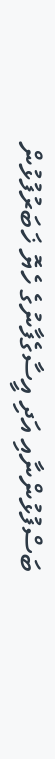ބަސްފުޅުންނާއި އަދި އީސާގެފާނުގެ ހެޔޮ ޚަބަރުފުޅުން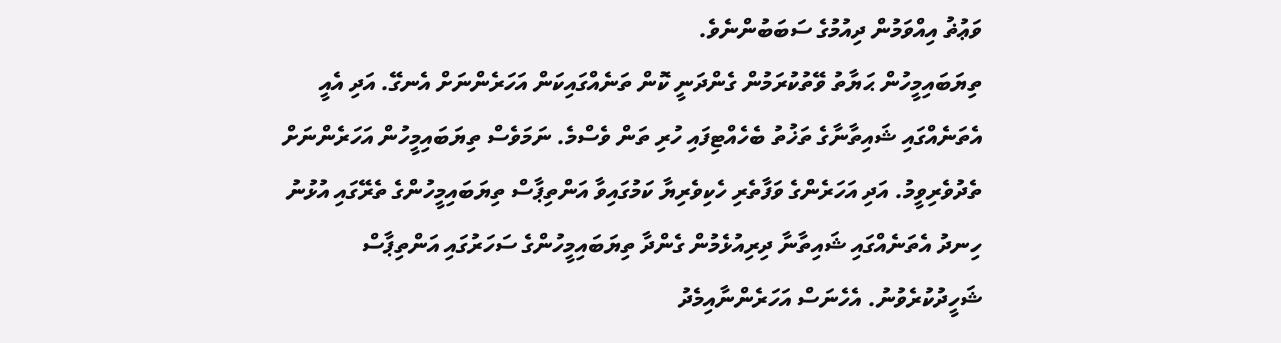ވަޢުޡު އިއްވަމުން ދިއުމުގެ ސަބަބުންނެވެ.
ތިޔަބައިމީހުން ޙަޔާތު ވޭތުކުރަމުން ގެންދަނީ ކޮން ތަނެއްގައިކަން އަހަރެންނަށް އެނގޭ. އަދި އެއީ އެތަނެއްގައި ޝައިތާނާގެ ތަޚުތު ބެހެއްޓިފައި ހުރި ތަން ވެސްމެ. ނަމަވެސް ތިޔަބައިމީހުން އަހަރެންނަށް ތެދުވެރިވީމު. އަދި އަހަރެންގެ ވަފާތެރި ހެކިވެރިޔާ ކަމުގައިވާ އަންތިޕާސް ތިޔަބައިމީހުންގެ ތެރޭގައި އުޅުނު ހިނދު އެތަނެއްގައި ޝައިތާނާ ދިރިއުޅެމުން ގެންދާ ތިޔަބައިމީހުންގެ ސަހަރުގައި އަންތިޕާސް ޝަހީދުކުރެވުނު. އެހެނަސް އަހަރެންނާއިމެދު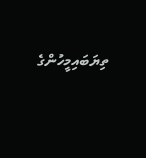ތިޔަބައިމީހުންގެ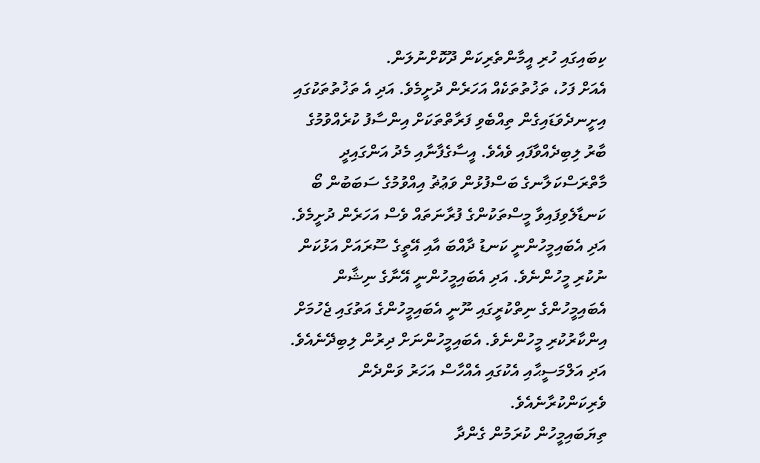ކިބައިގައި ހުރި އީމާންތެރިކަން ދޫކޮށްނުލަން.
އެއަށް ފަހު، ތަޚުތުތަކެއް އަހަރެން ދުށީމެވެ. އަދި އެ ތަޚުތުތަކުގައި އިށީނދެވަޑައިގެން ތިއްބެވި ފަރާތްތަކަށް އިންސާފު ކުރެއްވުމުގެ ބާރު ލިބިދެއްވާފައި ވެއެވެ. އީސާގެފާނާއި މެދު އަންގައިދީ މާތްރަސްކަލާނގެ ބަސްފުޅުން ވަޢުޡު އިއްވުމުގެ ސަބަބުން ބޯ ކަނޑާލެވިފައިވާ މީސްތަކުންގެ ފުރާނަތައް ވެސް އަހަރެން ދުށީމެވެ. އަދި އެބައިމީހުންނީ ކަނޑު ދާއްބަ އާއި އޭތީގެ ސޫރައަށް އަޅުކަން ނުކުރި މީހުންނެވެ. އަދި އެބައިމީހުންނީ އޭނާގެ ނިޝާން އެބައިމީހުންގެ ނިތްކުރީގައި ނޫނީ އެބައިމީހުންގެ އަތުގައި ޖެހުމަށް އިންކާރުކުރި މީހުންނެވެ. އެބައިމީހުންނަށް ދިރުން ލިބިދޭނެއެވެ. އަދި އަލްމަސީޙާއި އެކުގައި އެއްހާސް އަހަރު ވަންދެން ވެރިކަންކުރާނެއެވެ.
ތިޔަބައިމީހުން ކުރަމުން ގެންދާ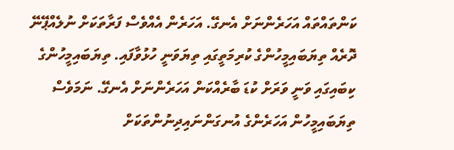ކަންތައްތައް އަހަރެންނަށް އެނގޭ. އަހަރެން އެއްވެސް ފަރާތަކަށް ނުލެއްޕޭނޭ ދޮރެއް ތިޔަބައިމީހުންގެ ކުރިމަތީގައި ތިޔަވަނީ ހުޅުވާފައި. ތިޔަބައިމީހުންގެ ކިބައިގައި ވަނީ ވަރަށް ކުޑަ ބާރެއްކަން އަހަރެންނަށް އެނގޭ. ނަމަވެސް ތިޔަބައިމީހުން އަހަރެންގެ އުނގަންނައިދިނުންތަކަށް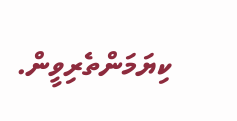ކިޔަމަންތެރިވީން.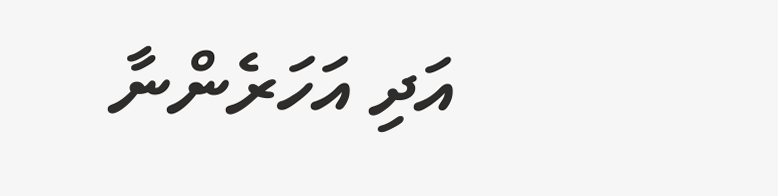އަދި އަހަރެންނާ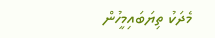މެދަކު ތިޔަބައިމީހުން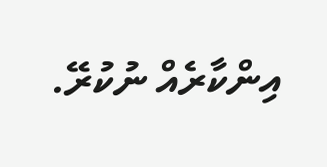އިންކާރެއް ނުކުރޭ.